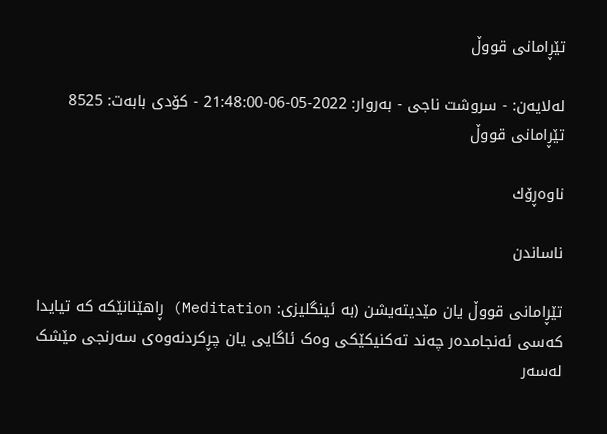تێڕامانی قووڵ

له‌لایه‌ن: - سروشت ناجی - به‌روار: 2022-05-06-21:48:00 - کۆدی بابەت: 8525
تێڕامانی قووڵ

ناوه‌ڕۆك

ناساندن

تێڕامانی قووڵ یان مێدیتەیشن (بە ئینگلیزی: Meditation) ڕاهێنانێکە کە تیایدا کەسی ئەنجامدەر چەند تەکنیکێکی وەک ئاگایی یان چڕکردنەوەی سەرنجی مێشک لەسەر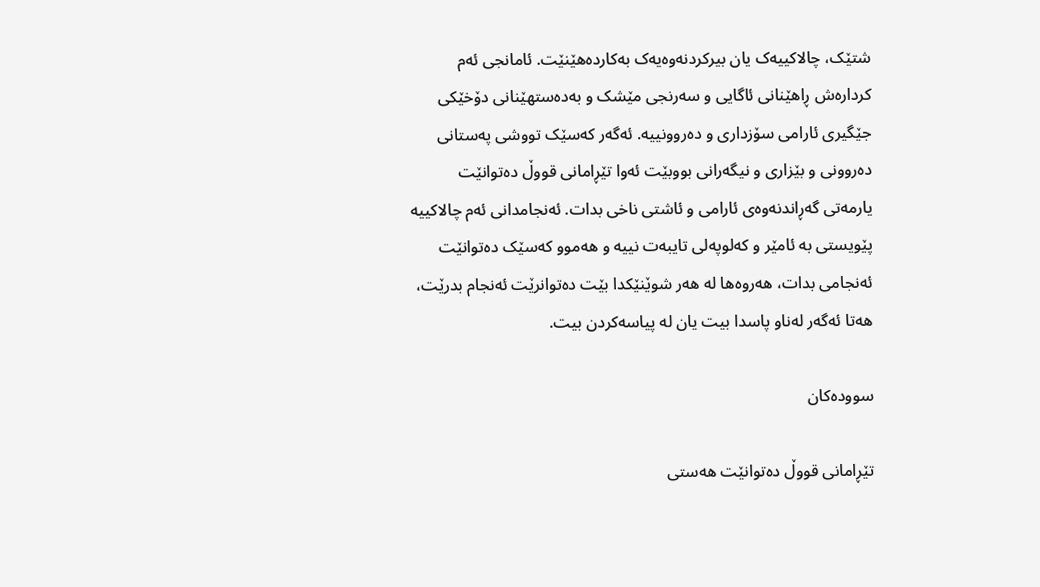شتێک، چالاکییەک یان بیرکردنەوەیەک بەکاردەهێنێت. ئامانجی ئەم کردارەش ڕاهێنانی ئاگایی و سەرنجی مێشک و بەدەستهێنانی دۆخێکی جێگیری ئارامی سۆزداری و دەروونییە. ئەگەر کەسێک تووشی پەستانی دەروونی و بێزاری و نیگەرانی بووبێت ئەوا تێڕامانی قووڵ دەتوانێت یارمەتی گەڕاندنەوەی ئارامی و ئاشتی ناخی بدات. ئەنجامدانی ئەم چالاکییە پێویستی بە ئامێر و کەلوپەلی تایبەت نییە و هەموو کەسێک دەتوانێت ئەنجامی بدات، هەروەها لە هەر شوێنێکدا بێت دەتوانرێت ئەنجام بدرێت، هەتا ئەگەر لەناو پاسدا بیت یان لە پیاسەکردن بیت.

سوودەکان

تێڕامانی قووڵ دەتوانێت هەستی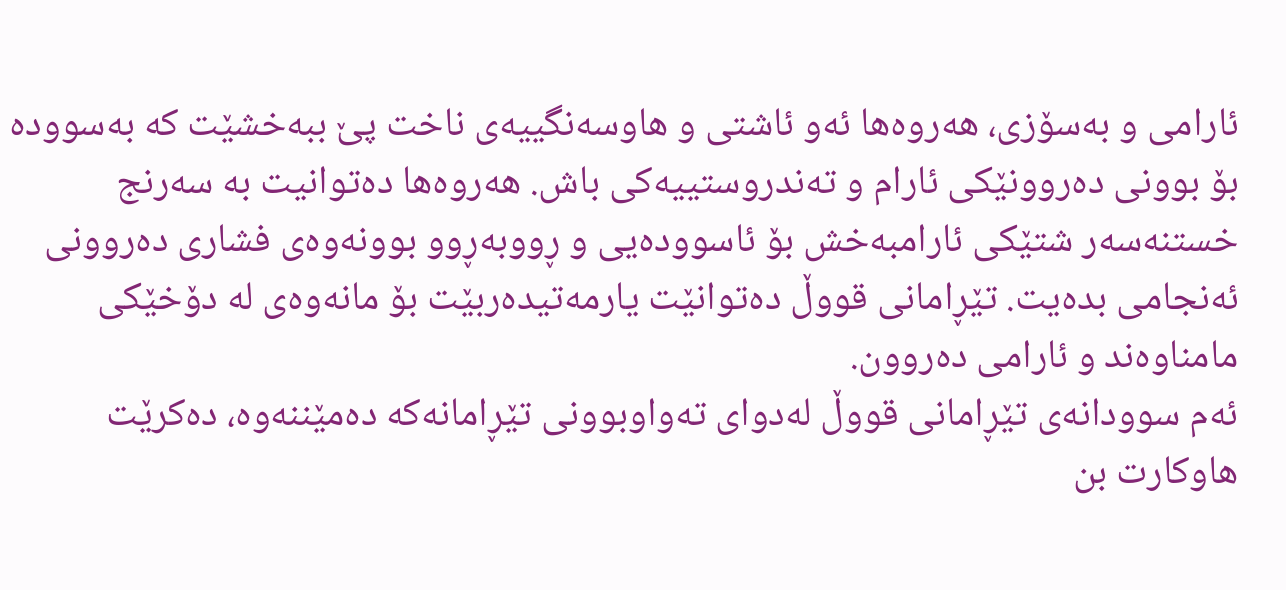ئارامی و بەسۆزی، هەروەها ئەو ئاشتی و هاوسەنگییەی ناخت پێ ببەخشێت کە بەسوودە بۆ بوونی دەروونێکی ئارام و تەندروستییەکی باش. هەروەها دەتوانیت بە سەرنج خستنەسەر شتێکی ئارامبەخش بۆ ئاسوودەیی و ڕووبەڕوو بوونەوەی فشاری دەروونی ئەنجامی بدەیت. تێڕامانی قووڵ دەتوانێت یارمەتیدەربێت بۆ مانەوەی لە دۆخێکی مامناوەند و ئارامی دەروون.
ئەم سوودانەی تێڕامانی قووڵ لەدوای تەواوبوونی تێڕامانەکە دەمێننەوە، دەکرێت هاوکارت بن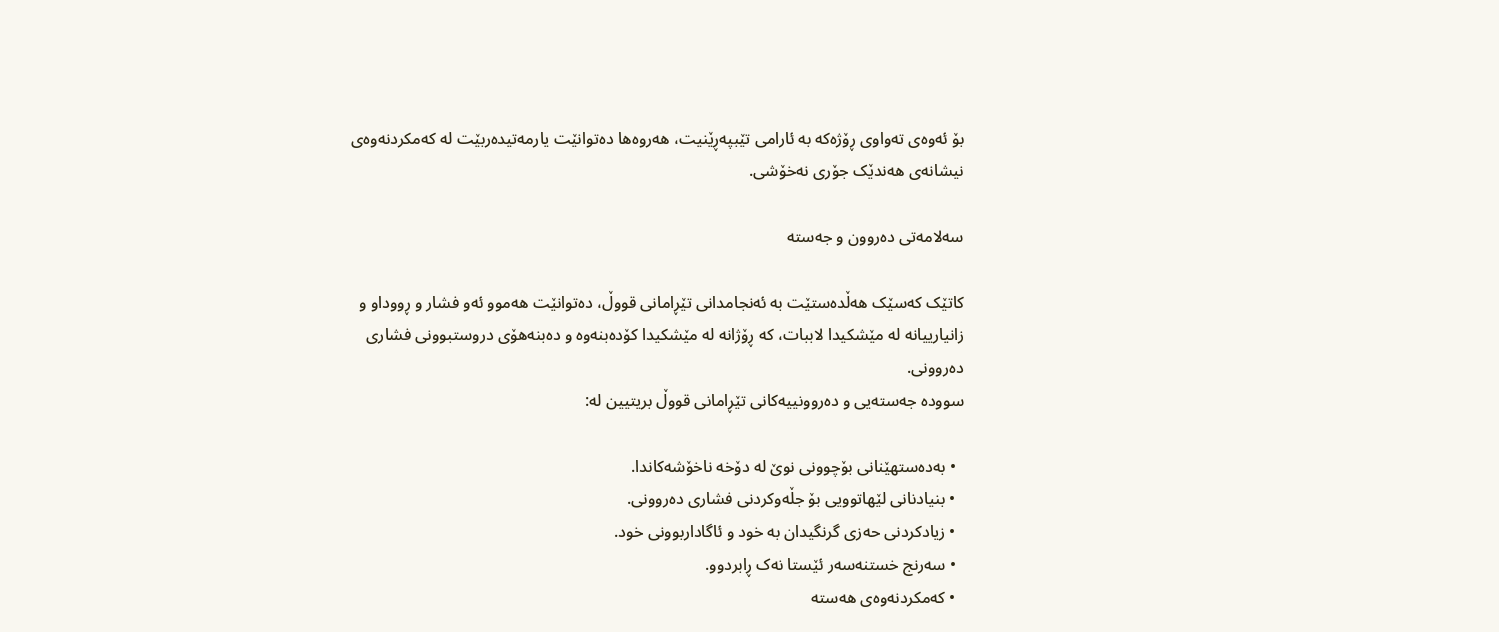بۆ ئەوەی تەواوی ڕۆژەکە بە ئارامی تێبپەڕێنیت، هەروەها دەتوانێت یارمەتیدەربێت لە کەمکردنەوەی نیشانەی هەندێک جۆری نەخۆشی.

سەلامەتی دەروون و جەستە

کاتێک کەسێک هەڵدەستێت بە ئەنجامدانی تێڕامانی قووڵ، دەتوانێت هەموو ئەو فشار و ڕووداو و زانیارییانە لە مێشکیدا لاببات، کە ڕۆژانە لە مێشکیدا کۆدەبنەوە و دەبنەهۆی دروستبوونی فشاری دەروونی.
سوودە جەستەیی و دەروونییەکانی تێڕامانی قووڵ بریتیین لە:

  • بەدەستهێنانی بۆچوونی نوێ لە دۆخە ناخۆشەکاندا.
  • بنیادنانی لێهاتوویی بۆ جڵەوکردنی فشاری دەروونی.
  • زیادکردنی حەزی گرنگیدان بە خود و ئاگاداربوونی خود.
  • سەرنج خستنەسەر ئێستا نەک ڕابردوو.
  • کەمکردنەوەی هەستە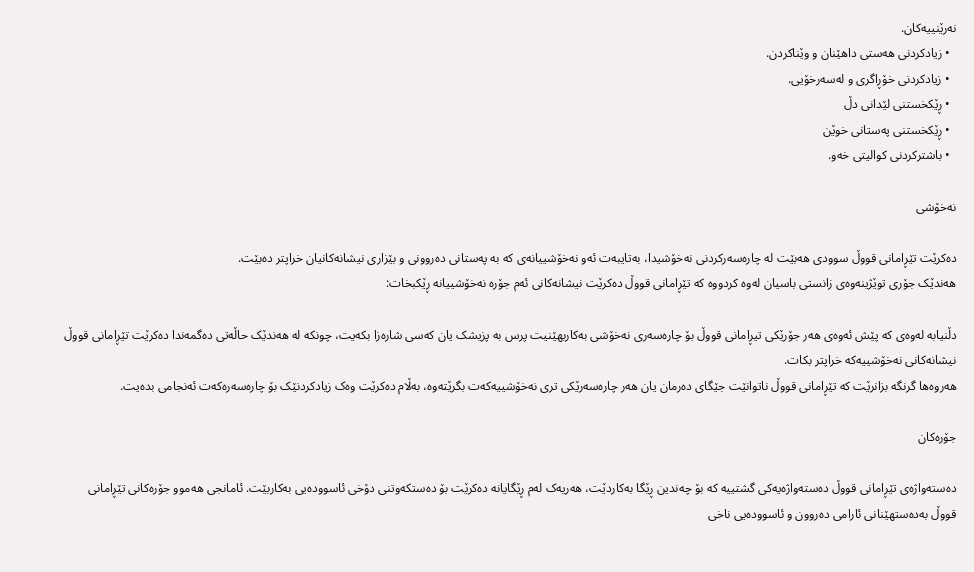نەرێنییەکان.
  • زیادکردنی هەستی داهێنان و وێناکردن.
  • زیادکردنی خۆڕاگری و لەسەرخۆیی.
  • ڕێکخستنی لێدانی دڵ
  • ڕێکخستنی پەستانی خوێن
  • باشترکردنی کوالیتی خەو.

نەخۆشی

دەکرێت تێڕامانی قووڵ سوودی هەبێت لە چارەسەرکردنی نەخۆشیدا، بەتایبەت ئەو نەخۆشییانەی کە بە پەستانی دەروونی و بێزاری نیشانەکانیان خراپتر دەبێت.
هەندێک جۆری توێژینەوەی زانستی باسیان لەوە کردووە کە تێڕامانی قووڵ دەکرێت نیشانەکانی ئەم جۆرە نەخۆشییانە ڕێکبخات:

دڵنیابە لەوەی کە پێش ئەوەی هەر جۆرێکی تیڕامانی قووڵ بۆ چارەسەری نەخۆشی بەکاربهێنیت پرس بە پزیشک یان کەسی شارەزا بکەیت، چونکە لە هەندێک حاڵەتی دەگمەندا دەکرێت تێڕامانی قووڵ نیشانەکانی نەخۆشییەکە خراپتر بکات.
هەروەها گرنگە بزانرێت کە تێڕامانی قووڵ ناتوانێت جێگای دەرمان یان هەر چارەسەرێکی تری نەخۆشییەکەت بگرێتەوە، بەڵام دەکرێت وەک زیادکردنێک بۆ چارەسەرەکەت ئەنجامی بدەیت.

جۆرەکان

دەستەواژەی تێڕامانی قووڵ دەستەواژەیەکی گشتییە کە بۆ چەندین ڕێگا بەکاردێت، هەریەک لەم ڕێگایانە دەکرێت بۆ دەستکەوتنی دۆخی ئاسوودەیی بەکاربێت. ئامانجی هەموو جۆرەکانی تێڕامانی قووڵ بەدەستهێنانی ئارامی دەروون و ئاسوودەیی ناخی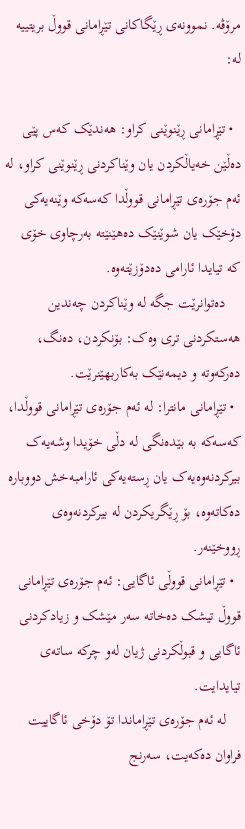مرۆڤە. نموونەی ڕێگاکانی تێڕامانی قووڵ بریتییە لە:

  • تێڕامانی ڕێنوێنی کراو: هەندێک کەس پێی دەڵێن خەیاڵکردن یان وێناکردنی ڕێنوێنی کراو، لە ئەم جۆرەی تێڕامانی قووڵدا کەسەکە وێنەیەکی دۆخێک یان شوێنێک دەهێنێتە بەرچاوی خۆی کە تیایدا ئارامی دەدۆزێتەوە.
    دەتوانرێت جگە لە وێناکردن چەندین هەستکردنی تری وەک: بۆنکردن، دەنگ، دەرکەوتە و دیمەنێک بەکاربهێنرێت.
  • تێڕامانی مانترا: لە ئەم جۆرەی تێڕامانی قووڵدا، کەسەکە بە بێدەنگی لە دڵی خۆیدا وشەیەک بیرکردنەوەیەک یان ڕستەیەکی ئارامبەخش دووبارە دەکاتەوە، بۆ ڕێگریکردن لە بیرکردنەوەی ڕووخێنەر.
  • تێڕامانی قووڵی ئاگایی: ئەم جۆرەی تێڕامانی قووڵ تیشک دەخاتە سەر مێشک و زیادکردنی ئاگایی و قبوڵکردنی ژیان لەو چرکە ساتەی تیایدایت.
    لە ئەم جۆرەی تێڕاماندا تۆ دۆخی ئاگاییت فراوان دەکەیت، سەرنج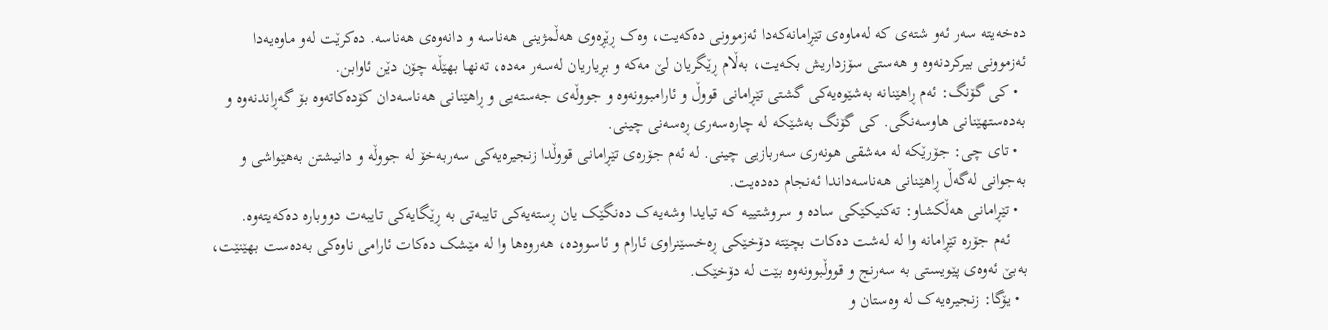دەخەیتە سەر ئەو شتەی کە لەماوەی تێڕامانەکەدا ئەزموونی دەکەیت، وەک ڕێڕەوی هەڵمژینی هەناسە و دانەوەی هەناسە. دەکرێت لەو ماوەیەدا ئەزموونی بیرکردنەوە و هەستی سۆزداریش بکەیت، بەڵام ڕێگریان لێ مەکە و بڕیاریان لەسەر مەدە، تەنها بهێڵە چۆن دێن ئاوابن.
  • کی گۆنگ: ئەم ڕاهێنانە بەشێوەیەکی گشتی تێڕامانی قووڵ و ئارامبوونەوە و جووڵەی جەستەیی و ڕاهێنانی هەناسەدان کۆدەکاتەوە بۆ گەڕاندنەوە و بەدەستهێنانی هاوسەنگی. کی گۆنگ بەشێکە لە چارەسەری ڕەسەنی چینی.
  • تای چی: جۆرێکە لە مەشقی هونەری سەربازیی چینی. لە ئەم جۆرەی تێڕامانی قووڵدا زنجیرەیەکی سەربەخۆ لە جووڵە و دانیشتن بەهێواشی و بەجوانی لەگەڵ ڕا‌هێنانی هەناسەداندا ئەنجام دەدەیت.
  • تێڕامانی هەڵکشاو: تەکنیکێکی سادە و سروشتییە کە تیایدا وشەیەک دەنگێک یان ڕستەیەکی تایبەتی بە ڕێگایەکی تایبەت دووبارە دەکەیتەوە.
    ئەم جۆرە تێڕامانە وا لە لەشت دەکات بچێتە دۆخێکی ڕەخسێنراوی ئارام و ئاسوودە، هەروەها وا لە مێشک دەکات ئارامی ناوەکی بەدەست بهێنێت، بەبێ ئەوەی پێویستی بە سەرنج و قووڵبوونەوە بێت لە دۆخێک.
  • یۆگا: زنجیرەیەک لە وەستان و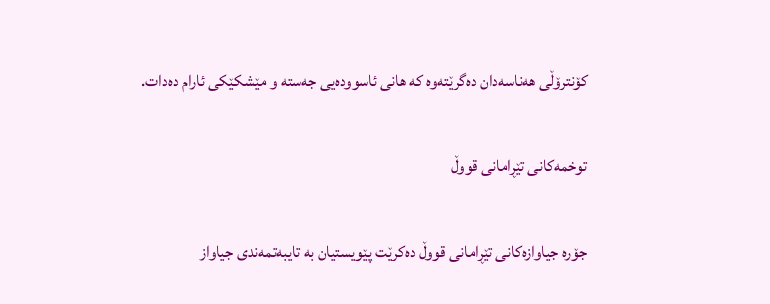کۆنترۆڵی هەناسەدان دەگرێتەوە کە هانی ئاسوودەیی جەستە و مێشکێکی ئارام دەدات.

توخمەکانی تێڕامانی قووڵ

جۆرە جیاوازەکانی تێڕامانی قووڵ دەکرێت پێویستیان بە تایبەتمەندی جیاواز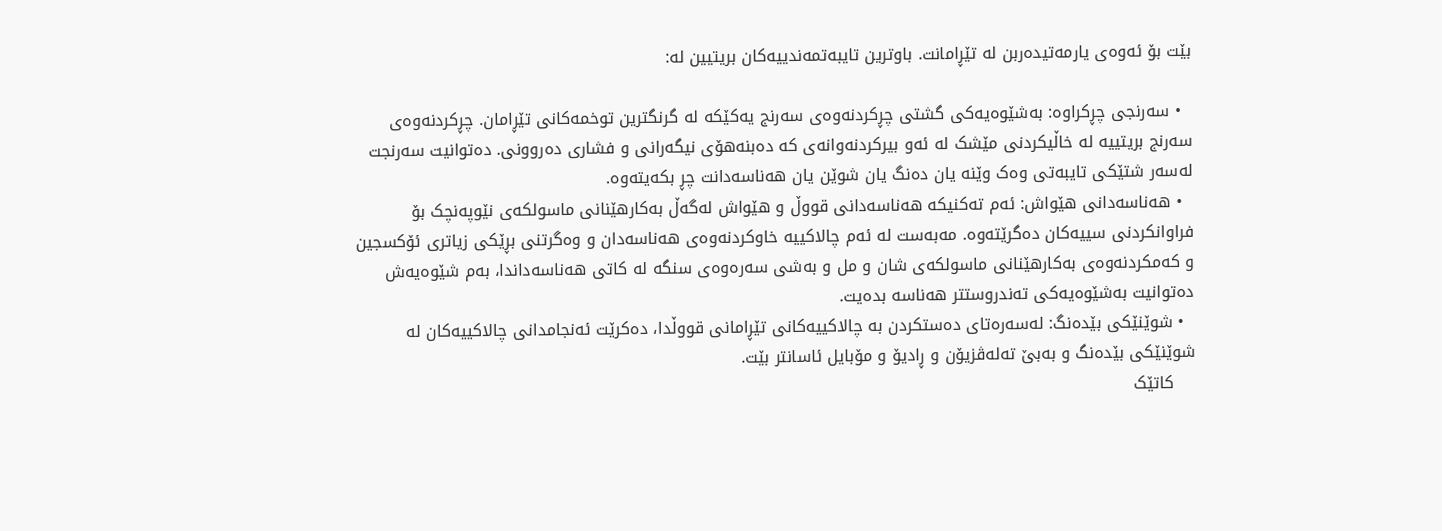بێت بۆ ئەوەی یارمەتیدەربن لە تێڕامانت. باوترین تایبەتمەندییەکان بریتیین لە:

  • سەرنجی چڕکراوە: بەشێوەیەکی گشتی چڕکردنەوەی سەرنج یەکێکە لە گرنگترین توخمەکانی تێڕامان. چڕکردنەوەی سەرنج بریتییە لە خاڵیکردنی مێشک لە ئەو بیرکردنەوانەی کە دەبنەهۆی نیگەرانی و فشاری دەروونی. دەتوانیت سەرنجت لەسەر شتێکی تایبەتی وەک وێنە یان دەنگ یان شوێن یان هەناسەدانت چڕ بکەیتەوە.
  • هەناسەدانی هێواش: ئەم تەکنیکە هەناسەدانی قووڵ و هێواش لەگەڵ بەکارهێنانی ماسولکەی نێوپەنچک بۆ فراوانکردنی سییەکان دەگرێتەوە. مەبەست لە ئەم چالاکییە خاوکردنەوەی هەناسەدان و وەگرتنی بڕێکی زیاتری ئۆکسجین و کەمکردنەوەی بەکارهێنانی ماسولکەی شان و مل و بەشی سەرەوەی سنگە لە کاتی هەناسەداندا، بەم شێوەیەش دەتوانیت بەشێوەیەکی تەندروستتر هەناسە بدەیت.
  • شوێنێکی بێدەنگ: لەسەرەتای دەستکردن بە چالاکییەکانی تێڕامانی قووڵدا، دەکرێت ئەنجامدانی چالاکییەکان لە شوێنێکی بێدەنگ و بەبێ تەلەڤزیۆن و ڕادیۆ و مۆبایل ئاسانتر بێت.
    کاتێک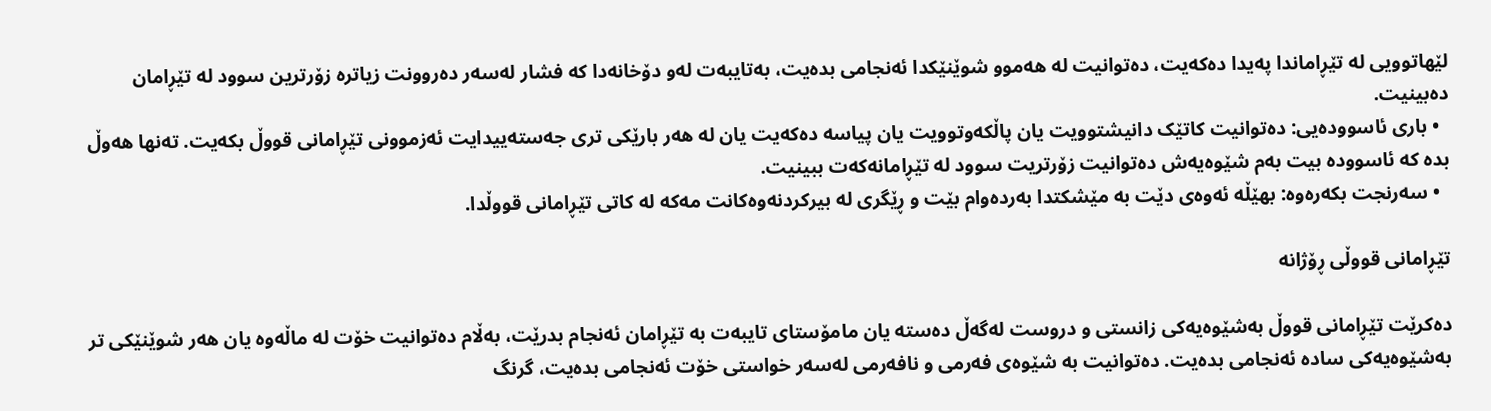لێهاتوویی لە تێڕاماندا پەیدا دەکەیت، دەتوانیت لە هەموو شوێنێکدا ئەنجامی بدەیت، بەتایبەت لەو دۆخانەدا کە فشار لەسەر دەروونت زیاترە زۆرترین سوود لە تێڕامان دەبینیت.
  • باری ئاسوودەیی: دەتوانیت کاتێک دانیشتوویت یان پاڵکەوتوویت یان پیاسە دەکەیت یان لە هەر بارێکی تری جەستەییدایت ئەزموونی تێڕامانی قووڵ بکەیت. تەنها هەوڵ بدە کە ئاسوودە بیت بەم شێوەیەش دەتوانیت زۆرتریت سوود لە تێڕامانەکەت ببینیت.
  • سەرنجت بکەرەوە: بهێڵە ئەوەی دێت بە مێشکتدا بەردەوام بێت و ڕێگری لە بیرکردنەوەکانت مەکە لە کاتی تێڕامانی قووڵدا.

تێڕامانی قووڵی ڕۆژانە

دەکرێت تێڕامانی قووڵ بەشێوەیەکی زانستی و دروست لەگەڵ دەستە یان مامۆستای تایبەت بە تێڕامان ئەنجام بدرێت، بەڵام دەتوانیت خۆت لە ماڵەوە یان هەر شوێنێکی تر بەشێوەیەکی سادە ئەنجامی بدەیت. دەتوانیت بە شێوەی فەرمی و نافەرمی لەسەر خواستی خۆت ئەنجامی بدەیت، گرنگ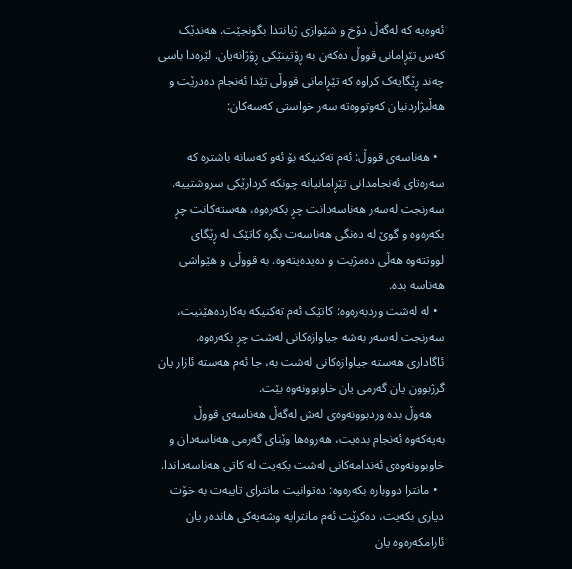ئەوەیە کە لەگەڵ دۆخ و شێوازی ژیانتدا بگونجێت. هەندێک کەس تێڕامانی قووڵ دەکەن بە ڕۆتینێکی ڕۆژانەیان. لێرەدا باسی چەند ڕێگایەک کراوە کە تێڕامانی قووڵی تێدا ئەنجام دەدرێت و هەڵبژاردنیان کەوتووەتە سەر خواستی کەسەکان:

  • هەناسەی قووڵ: ئەم تەکنیکە بۆ ئەو کەسانە باشترە کە سەرەتای ئەنجامدانی تێڕامانیانە چونکە کردارێکی سروشتییە. سەرنجت لەسەر هەناسەدانت چڕ بکەرەوە، هەستەکانت چڕ بکەرەوە و گوێ لە دەنگی هەناسەت بگرە کاتێک لە ڕێگای لووتتەوە هەڵی دەمژیت و دەیدەیتەوە. بە قووڵی و هێواشی هەناسە بدە.
  • لە لەشت وردبەرەوە: کاتێک ئەم تەکنیکە بەکاردەهێنیت، سەرنجت لەسەر بەشە جیاوازەکانی لەشت چڕ بکەرەوە. ئاگاداری هەستە جیاوازەکانی لەشت بە، جا ئەم هەستە ئازار یان گرژبوون یان گەرمی یان خاوبوونەوە بێت.
    هەوڵ بدە وردبوونەوەی لەش لەگەڵ هەناسەی قووڵ بەیەکەوە ئەنجام بدەیت، هەروەها وێنای گەرمی هەناسەدان و خاوبوونەوەی ئەندامەکانی لەشت بکەیت لە کاتی هەناسەداندا.
  • مانترا دووبارە بکەرەوە: دەتوانیت مانترای تایبەت بە خۆت دیاری بکەیت، دەکرێت ئەم مانترایە وشەیەکی هاندەر یان ئارامکەرەوە یان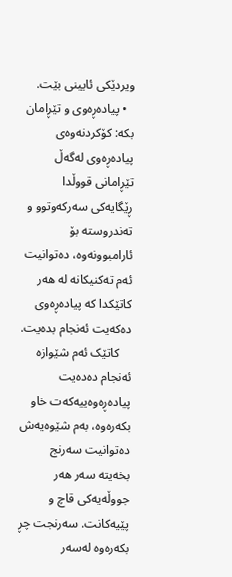ویردێکی ئایینی بێت.
  • پیادەڕەوی و تێڕامان بکە: کۆکردنەوەی پیادەڕەوی لەگەڵ تێڕامانی قووڵدا ڕێگایەکی سەرکەوتوو و تەندروستە بۆ ئارامبوونەوە، دەتوانیت ئەم تەکنیکانە لە هەر کاتێکدا کە پیادەڕەوی دەکەیت ئەنجام بدەیت.
    کاتێک ئەم شێوازە ئەنجام دەدەیت پیادەڕەوەییەکەت خاو بکەرەوە، بەم شێوەیەش دەتوانیت سەرنج بخەیتە سەر هەر جووڵەیەکی قاچ و پێیەکانت. سەرنجت چڕ بکەرەوە لەسەر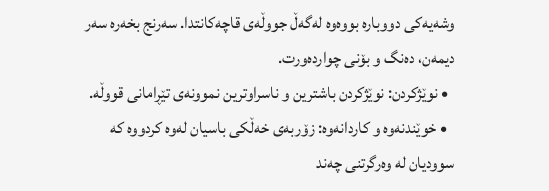وشەیەکی دووبارە بووەوە لەگەڵ جووڵەی قاچەکانتدا. سەرنج بخەرە سەر دیمەن، دەنگ و بۆنی چواردەورت.
  • نوێژکردن: نوێژکردن باشترین و ناسراوترین نموونەی تێڕامانی قووڵە.
  • خوێندنەوە و کاردانەوە: زۆربەی خەڵکی باسیان لەوە کردووە کە سوودیان لە وەرگرتنی چەند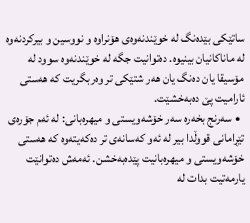ساتێکی بێدەنگ لە خوێندنەوەی هۆنراوە و نووسین و بیرکردنەوە لە ماناکانیان بینیوە. دەتوانیت جگە لە خوێندنەوە سوود لە مۆسیقا یان دەنگ یان هەر شتێکی تر وەربگریت کە هەستی ئارامیت پێ دەبەخشێت.
  • سەرنج بخەرە سەر خۆشەویستی و میهرەبانی: لە ئەم جۆرەی تێڕامانی قووڵدا بیر لە ئەو کەسانەی تر دەکەیتەوە کە هەستی خۆشەویستی و میهرەبانیت پێدەبەخشن. ئەمەش دەتوانێت یارمەتیت بدات لە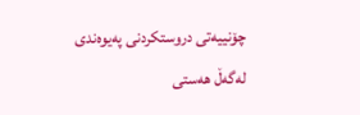چۆنییەتی دروستکردنی پەیوەندی لەگەڵ هەستی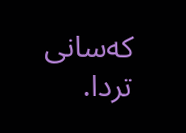کەسانی تردا.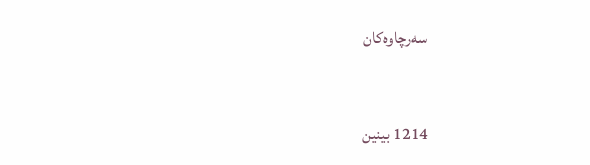سەرچاوەکان



1214 بینین